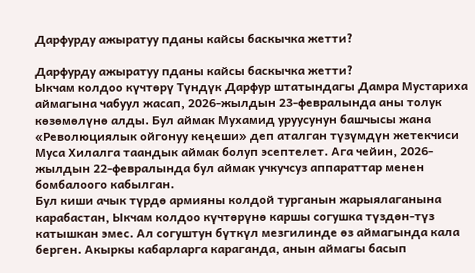Дарфурду ажыратуу пданы кайсы баскычка жетти?

Дарфурду ажыратуу пданы кайсы баскычка жетти?
Ыкчам колдоо күчтөрү Түндүк Дарфур штатындагы Дамра Мустариха аймагына чабуул жасап, 2026-жылдын 23-февралында аны толук көзөмөлүнө алды. Бул аймак Мухамид уруусунун башчысы жана «Революциялык ойгонуу кеңеши» деп аталган түзүмдүн жетекчиси Муса Хилалга таандык аймак болуп эсептелет. Ага чейин, 2026-жылдын 22-февралында бул аймак учкучсуз аппараттар менен бомбалоого кабылган.
Бул киши ачык түрдө армияны колдой турганын жарыялаганына карабастан, Ыкчам колдоо күчтөрүнө каршы согушка түздөн-түз катышкан эмес. Ал согуштун бүткүл мезгилинде өз аймагында кала берген. Акыркы кабарларга караганда, анын аймагы басып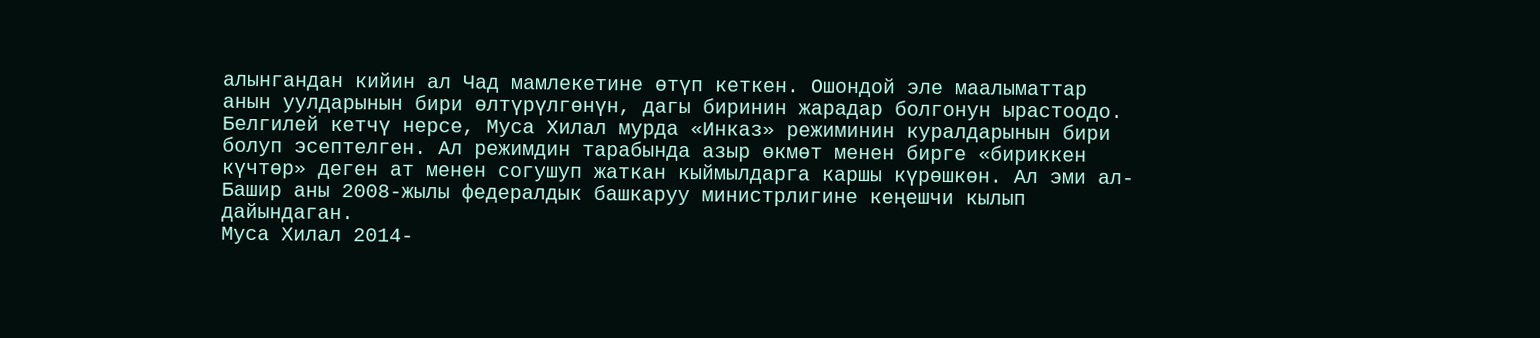алынгандан кийин ал Чад мамлекетине өтүп кеткен. Ошондой эле маалыматтар анын уулдарынын бири өлтүрүлгөнүн, дагы биринин жарадар болгонун ырастоодо. Белгилей кетчү нерсе, Муса Хилал мурда «Инказ» режиминин куралдарынын бири болуп эсептелген. Ал режимдин тарабында азыр өкмөт менен бирге «бириккен күчтөр» деген ат менен согушуп жаткан кыймылдарга каршы күрөшкөн. Ал эми ал-Башир аны 2008-жылы федералдык башкаруу министрлигине кеңешчи кылып дайындаган.
Муса Хилал 2014-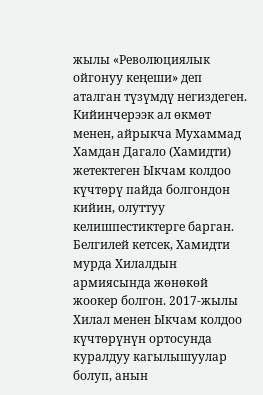жылы «Революциялык ойгонуу кеңеши» деп аталган түзүмдү негиздеген. Кийинчерээк ал өкмөт менен, айрыкча Мухаммад Хамдан Дагало (Хамидти) жетектеген Ыкчам колдоо күчтөрү пайда болгондон кийин, олуттуу келишпестиктерге барган. Белгилей кетсек, Хамидти мурда Хилалдын армиясында жөнөкөй жоокер болгон. 2017-жылы Хилал менен Ыкчам колдоо күчтөрүнүн ортосунда куралдуу кагылышуулар болуп, анын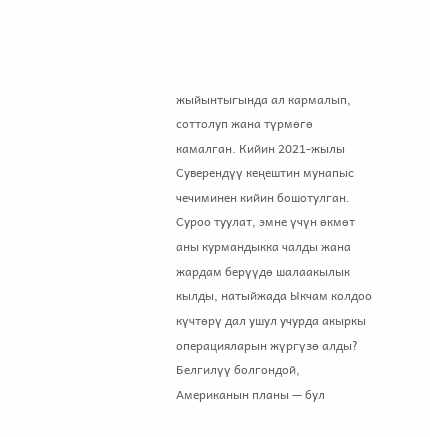жыйынтыгында ал кармалып, соттолуп жана түрмөгө камалган. Кийин 2021-жылы Суверендүү кеңештин мунапыс чечиминен кийин бошотулган.
Суроо туулат, эмне үчүн өкмөт аны курмандыкка чалды жана жардам берүүдө шалаакылык кылды, натыйжада Ыкчам колдоо күчтөрү дал ушул учурда акыркы операцияларын жүргүзө алды?
Белгилүү болгондой, Американын планы — бул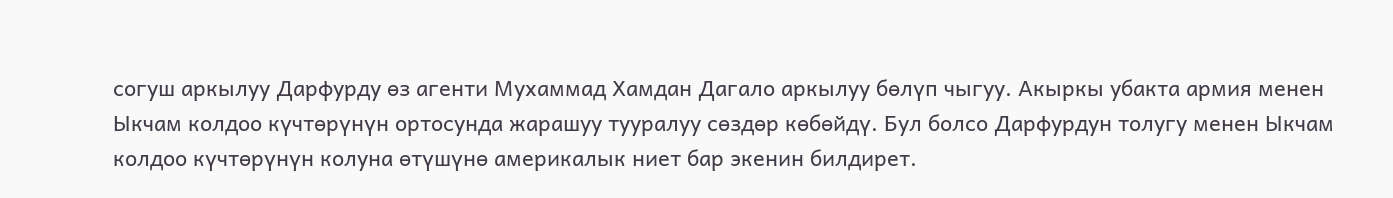согуш аркылуу Дарфурду өз агенти Мухаммад Хамдан Дагало аркылуу бөлүп чыгуу. Акыркы убакта армия менен Ыкчам колдоо күчтөрүнүн ортосунда жарашуу тууралуу сөздөр көбөйдү. Бул болсо Дарфурдун толугу менен Ыкчам колдоо күчтөрүнүн колуна өтүшүнө америкалык ниет бар экенин билдирет.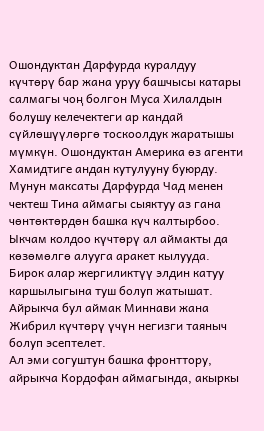Ошондуктан Дарфурда куралдуу күчтөрү бар жана уруу башчысы катары салмагы чоң болгон Муса Хилалдын болушу келечектеги ар кандай сүйлөшүүлөргө тоскоолдук жаратышы мүмкүн. Ошондуктан Америка өз агенти Хамидтиге андан кутулууну буюрду. Мунун максаты Дарфурда Чад менен чектеш Тина аймагы сыяктуу аз гана чөнтөктөрдөн башка күч калтырбоо. Ыкчам колдоо күчтөрү ал аймакты да көзөмөлгө алууга аракет кылууда. Бирок алар жергиликтүү элдин катуу каршылыгына туш болуп жатышат. Айрыкча бул аймак Миннави жана Жибрил күчтөрү үчүн негизги таяныч болуп эсептелет.
Ал эми согуштун башка фронттору, айрыкча Кордофан аймагында, акыркы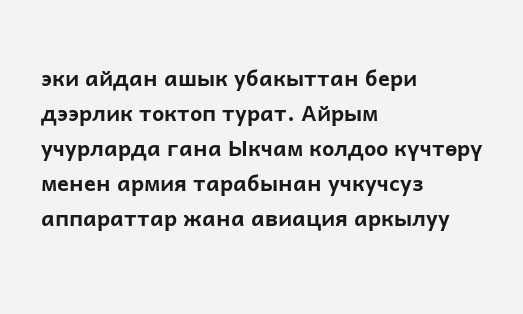эки айдан ашык убакыттан бери дээрлик токтоп турат. Айрым учурларда гана Ыкчам колдоо күчтөрү менен армия тарабынан учкучсуз аппараттар жана авиация аркылуу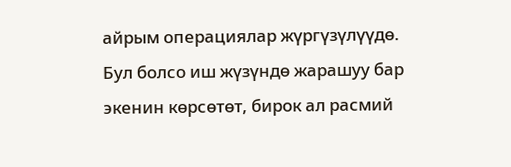айрым операциялар жүргүзүлүүдө. Бул болсо иш жүзүндө жарашуу бар экенин көрсөтөт, бирок ал расмий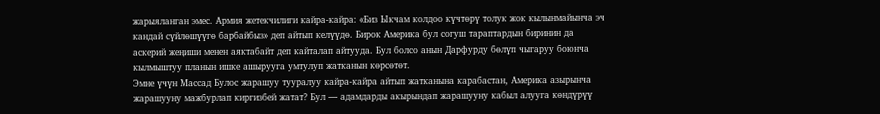жарыяланган эмес. Армия жетекчилиги кайра-кайра: «Биз Ыкчам колдоо күчтөрү толук жок кылынмайынча эч кандай сүйлөшүүгө барбайбыз» деп айтып келүүдө. Бирок Америка бул согуш тараптардын биринин да аскерий жеңиши менен аяктабайт деп кайталап айтууда. Бул болсо анын Дарфурду бөлүп чыгаруу боюнча кылмыштуу планын ишке ашырууга умтулуп жатканын көрсөтөт.
Эмне үчүн Массад Булос жарашуу тууралуу кайра-кайра айтып жатканына карабастан, Америка азырынча жарашууну мажбурлап киргизбей жатат? Бул — адамдарды акырындап жарашууну кабыл алууга көндүрүү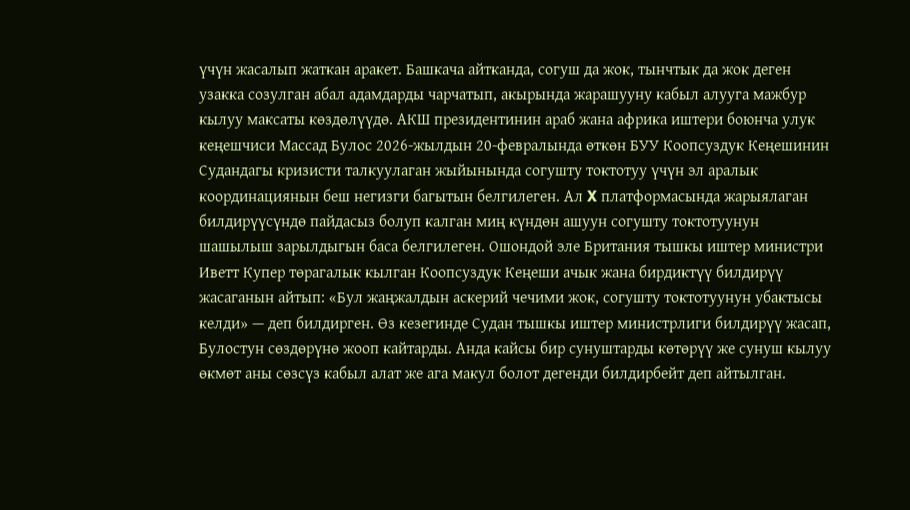үчүн жасалып жаткан аракет. Башкача айтканда, согуш да жок, тынчтык да жок деген узакка созулган абал адамдарды чарчатып, акырында жарашууну кабыл алууга мажбур кылуу максаты көздөлүүдө. АКШ президентинин араб жана африка иштери боюнча улук кеңешчиси Массад Булос 2026-жылдын 20-февралында өткөн БУУ Коопсуздук Кеңешинин Судандагы кризисти талкуулаган жыйынында согушту токтотуу үчүн эл аралык координациянын беш негизги багытын белгилеген. Ал X платформасында жарыялаган билдирүүсүндө пайдасыз болуп калган миң күндөн ашуун согушту токтотуунун шашылыш зарылдыгын баса белгилеген. Ошондой эле Британия тышкы иштер министри Иветт Купер төрагалык кылган Коопсуздук Кеңеши ачык жана бирдиктүү билдирүү жасаганын айтып: «Бул жаңжалдын аскерий чечими жок, согушту токтотуунун убактысы келди» — деп билдирген. Өз кезегинде Судан тышкы иштер министрлиги билдирүү жасап, Булостун сөздөрүнө жооп кайтарды. Анда кайсы бир сунуштарды көтөрүү же сунуш кылуу өкмөт аны сөзсүз кабыл алат же ага макул болот дегенди билдирбейт деп айтылган.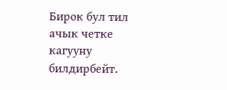Бирок бул тил ачык четке кагууну билдирбейт.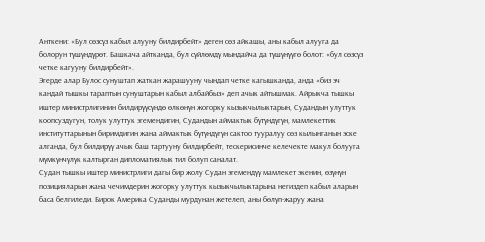Анткени: «Бул сөзсүз кабыл алууну билдирбейт» деген сөз айкашы, аны кабыл алууга да болорун түшүндүрөт. Башкача айтканда, бул сүйлөмдү мындайча да түшүнүүгө болот: «бул сөзсүз четке кагууну билдирбейт».
Эгерде алар Булос сунуштап жаткан жарашууну чындап четке кагышканда, анда «биз эч кандай тышкы тараптын сунуштарын кабыл албайбыз» деп ачык айтышмак. Айрыкча тышкы иштер министрлигинин билдирүүсүндө өлкөнүн жогорку кызыкчылыктарын, Судандын улуттук коопсуздугун, толук улуттук эгемендигин, Судандын аймактык бүтүндүгүн, мамлекеттик институттарынын биримдигин жана аймактык бүтүндүгүн сактоо тууралуу сөз кылынганын эске алганда, бул билдирүү ачык баш тартууну билдирбейт, тескерисинче келечекте макул болууга мүмкүнчүлүк калтырган дипломатиялык тил болуп саналат.
Судан тышкы иштер министрлиги дагы бир жолу Судан эгемендүү мамлекет экенин, өзүнүн позицияларын жана чечимдерин жогорку улуттук кызыкчылыктарына негиздеп кабыл аларын баса белгиледи. Бирок Америка Суданды мурдунан жетелеп, аны бөлүп-жаруу жана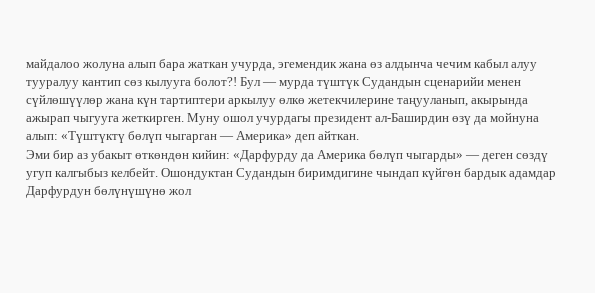майдалоо жолуна алып бара жаткан учурда, эгемендик жана өз алдынча чечим кабыл алуу тууралуу кантип сөз кылууга болот?! Бул — мурда түштүк Судандын сценарийи менен сүйлөшүүлөр жана күн тартиптери аркылуу өлкө жетекчилерине таңууланып, акырында ажырап чыгууга жеткирген. Муну ошол учурдагы президент ал-Баширдин өзү да мойнуна алып: «Түштүктү бөлүп чыгарган — Америка» деп айткан.
Эми бир аз убакыт өткөндөн кийин: «Дарфурду да Америка бөлүп чыгарды» — деген сөздү угуп калгыбыз келбейт. Ошондуктан Судандын биримдигине чындап күйгөн бардык адамдар Дарфурдун бөлүнүшүнө жол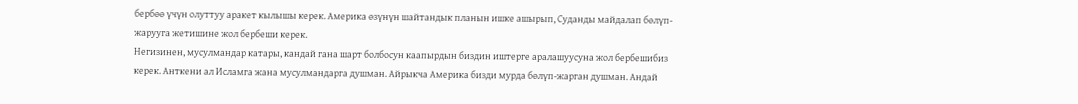бербөө үчүн олуттуу аракет кылышы керек. Америка өзүнүн шайтандык планын ишке ашырып, Суданды майдалап бөлүп-жарууга жетишине жол бербеши керек.
Негизинен, мусулмандар катары, кандай гана шарт болбосун каапырдын биздин иштерге аралашуусуна жол бербешибиз керек. Анткени ал Исламга жана мусулмандарга душман. Айрыкча Америка бизди мурда бөлүп-жарган душман. Андай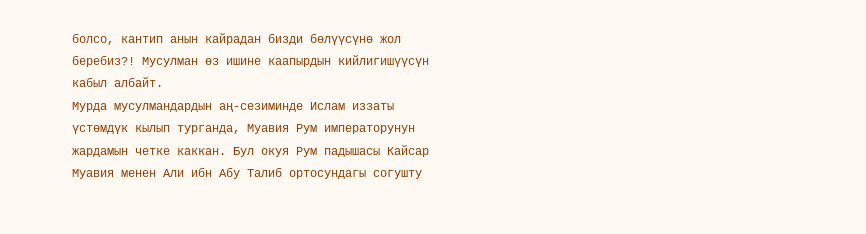болсо, кантип анын кайрадан бизди бөлүүсүнө жол беребиз?! Мусулман өз ишине каапырдын кийлигишүүсүн кабыл албайт.
Мурда мусулмандардын аң-сезиминде Ислам иззаты үстөмдүк кылып турганда, Муавия Рум императорунун жардамын четке каккан. Бул окуя Рум падышасы Кайсар Муавия менен Али ибн Абу Талиб ортосундагы согушту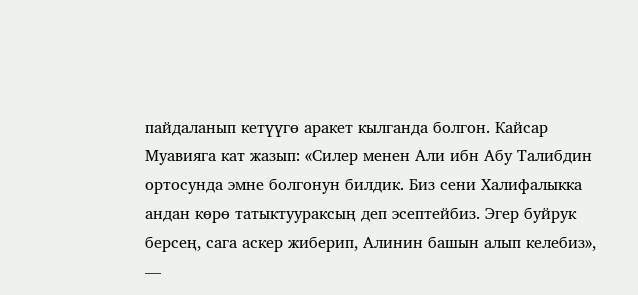пайдаланып кетүүгө аракет кылганда болгон. Кайсар Муавияга кат жазып: «Силер менен Али ибн Абу Талибдин ортосунда эмне болгонун билдик. Биз сени Халифалыкка андан көрө татыктуураксың деп эсептейбиз. Эгер буйрук берсең, сага аскер жиберип, Алинин башын алып келебиз», —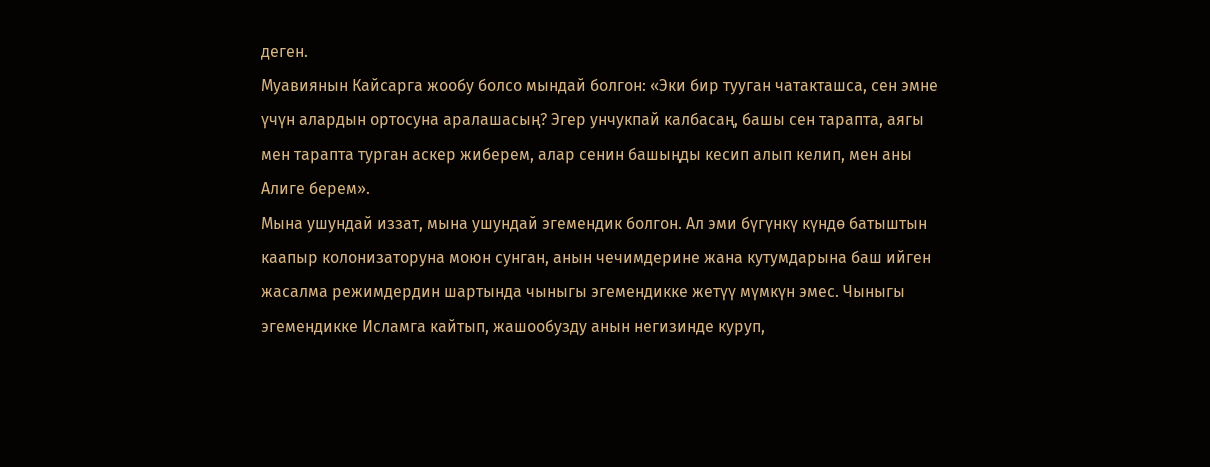деген.
Муавиянын Кайсарга жообу болсо мындай болгон: «Эки бир тууган чатакташса, сен эмне үчүн алардын ортосуна аралашасың? Эгер унчукпай калбасаң, башы сен тарапта, аягы мен тарапта турган аскер жиберем, алар сенин башыңды кесип алып келип, мен аны Алиге берем».
Мына ушундай иззат, мына ушундай эгемендик болгон. Ал эми бүгүнкү күндө батыштын каапыр колонизаторуна моюн сунган, анын чечимдерине жана кутумдарына баш ийген жасалма режимдердин шартында чыныгы эгемендикке жетүү мүмкүн эмес. Чыныгы эгемендикке Исламга кайтып, жашообузду анын негизинде куруп,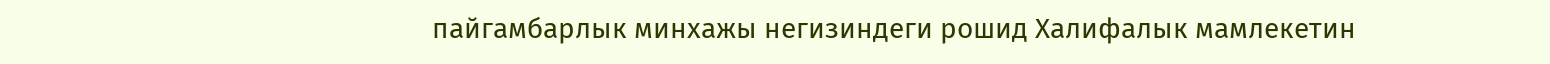пайгамбарлык минхажы негизиндеги рошид Халифалык мамлекетин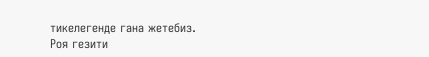тикелегенде гана жетебиз.
Роя гезити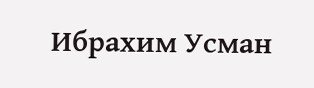Ибрахим Усман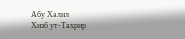Абу Халил
Хизб ут-Тахрир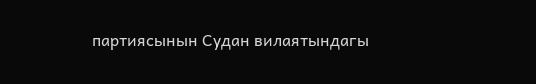партиясынын Судан вилаятындагы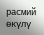расмий өкүлү